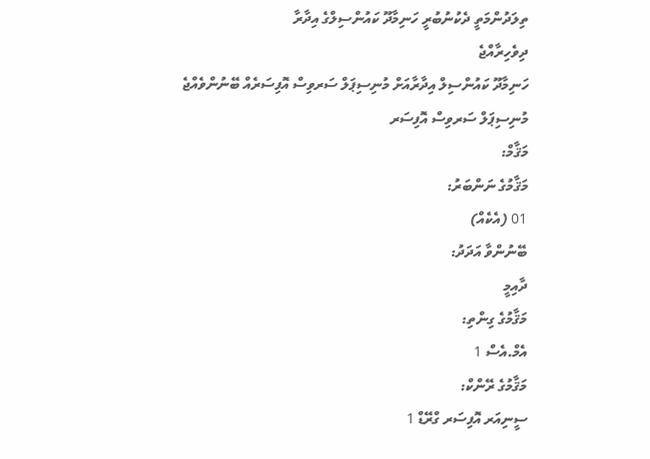ތިލަދުންމަތީ ދެކުނުބުރީ ހަނިމާދޫ ކައުންސިލްގެ އިދާރާ
ދިވެހިރާއްޖެ
ހަނިމާދޫ ކައުންސިލް އިދާރާއަށް މުނިސިޕަލް ސަރވިސް އޮފިސަރެއް ބޭނުންވެއްޖެ
މުނިސިޕަލް ސަރވިސް އޮފިސަރ
މަޤާމް:
މަޤާމުގެ ނަންބަރު:
01 (އެކެއް)
ބޭނުންވާ އަދަދު:
ދާއިމީ
މަޤާމުގެ ގިންތި:
އެމް.އެސް 1
މަޤާމުގެ ރޭންކް:
ސީނިއަރ އޮފިސަރ ގްރޭޑް 1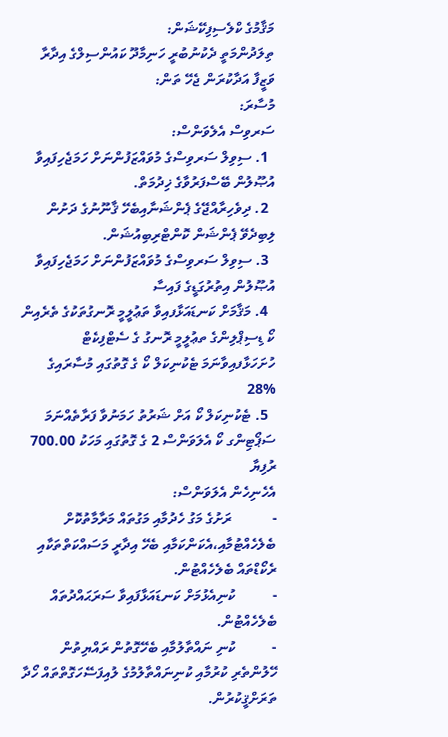މަޤާމުގެ ކްލެސިފިކޭޝަން:
ތިލަދުންމަތީ ދެކުނުބުރީ ހަނިމާދޫ ކައުންސިލްގެ އިދާރާ
ވަޒީފާ އަދާކުރަން ޖެހޭ ތަން:
މުސާރަ:
ސަރވިސް އެލެވަންސް:
  1. ސިވިލް ސަރވިސްގެ މުވައްޒަފުންނަށް ހަމަޖެހިފައިވާ އުޞޫލުން ބޭސްފަރުވާގެ ޚިދުމަތް.
  2. ދިވެހިރާއްޖޭގެ ޕެންޝަނާއިބެހޭ ޤާނޫނުގެ ދަށުން ލިބިދެވޭ ޕެންޝަން ކޮންޓްރިބިއުޝަން.
  3. ސިވިލް ސަރވިސްގެ މުވައްޒަފުންނަށް ހަމަޖެހިފައިވާ އުޞޫލުން އިތުރުގަޑީގެ ފައިސާ
  4. މަޤާމަށް ކަނޑައަޅާފއިވާ ތަޢުލީމީ ރޮނގުތަކުގެ ތެރެއިން ކޯ ޑިސިޕްލިންގެ ތޢުލީމީ ރޮނގު ގެ ސެޓްފިކެޓް ހުށަހަޅާފއިވާނަމަ ޓެކުނިކަލް ކޯ ގެ ގޮތުގައި މުސާރައިގެ %28
  5. ޓެކުނިކަލް ކޯ އަށް ޝަރުތު ހަމަނުވާ ފަރާތެއްނަމަ ސަޕޯޓިންގ ކޯ އެލަވަންސް 2 ގެ ގޮތުގައި މަހަކު 700.00 ރުފިޔާ
އެހެނިހެން އެލަވަންސް:
-           ރަށުގެ މަގު ހެދުމާއި މަގުތައް މަރާމާތުކޮށް ބެލެހެއްޓުމާއި،އެކަންކަމާއި ބެހޭ އިދާރީ މަސައްކަތްތަކާއި ރެކޯޑްތައް ބެލެހެއްޓުން.
-          ކުނިއެޅުމަށް ކަނޑައަޅާފައިވާ ސަރަޙައްދުތައް ބެލެހެއްޓުން.
-          ކުނި ނައްތާލުމާއި ބެހޭގޮތުން ރައްޔިތުން ހޭލުންތެރި ކުރުމާއި ކުނިނައްތާލުމުގެ ލުއިފަސޭހަގޮތްތައް ހޯދާ ތަރަށްޤީކުރުން.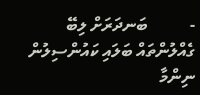-          ބަނދަރަށް ލިބޭ ގެއްލުންތައް ބަލައި ކައުންސިލުން ނިންމާ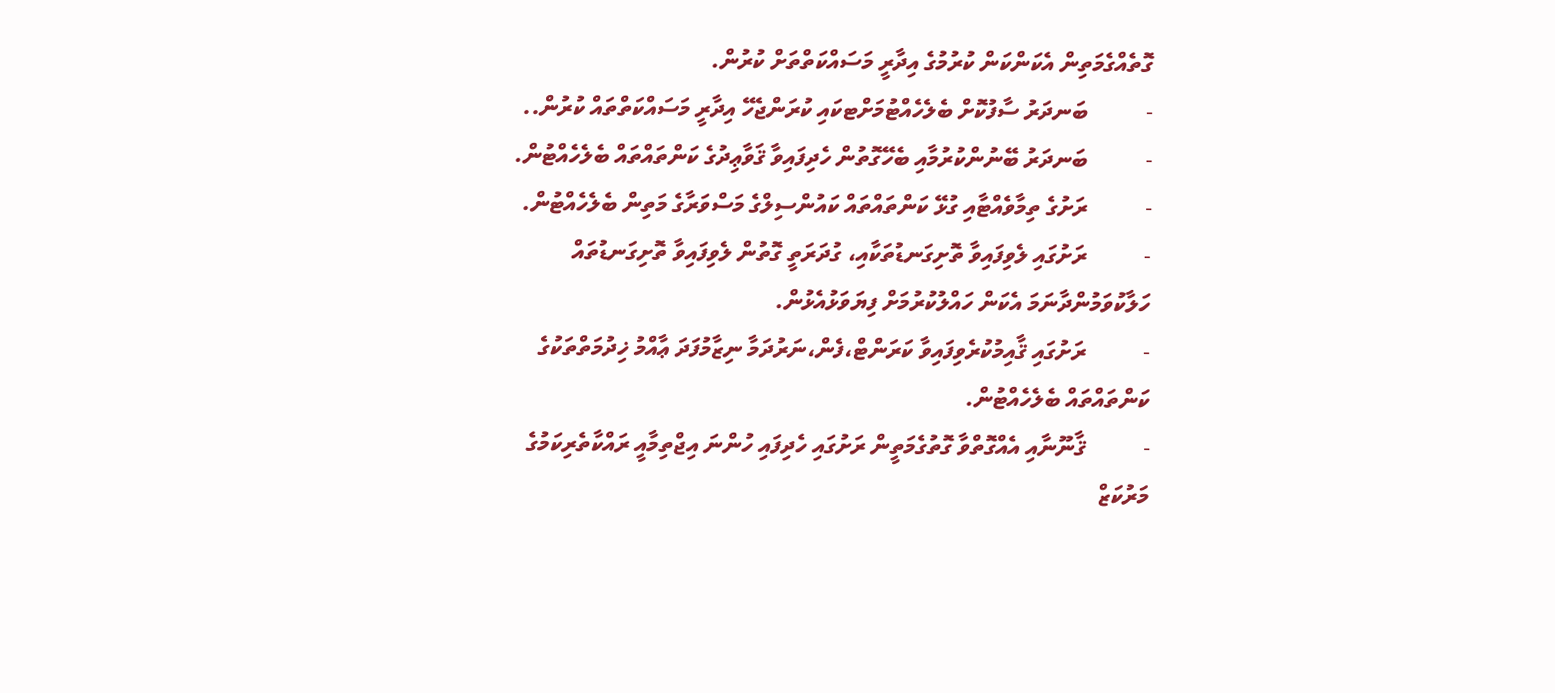ގޮތެއްގެމަތިން އެކަންކަން ކުރުމުގެ އިދާރީ މަސައްކަތްތަށް ކުރުން.
-          ބަނދަރު ސާފުކޮށް ބެލެހެއްޓުމަށްޓކައި ކުރަންޖެހޭ އިދާރީ މަސައްކަތްތައް ކުރުން..
-          ބަނދަރު ބޭނުންކުރުމާއި ބެހޭގޮތުން ހެދިފައިވާ ޤަވާޢިދުގެ ކަންތައްތައް ބެލެހެއްޓުން.
-          ރަށުގެ ތިމާވެއްޓާއި ގުޅޭ ކަންތައްތައް ކައުންސިލްގެ މަސްވަރާގެ މަތިން ބެލެހެއްޓުން.
-          ރަށުގައި ލެވިފައިވާ ތޮށިގަނޑުތަކާއި، ގުދަރަތީ ގޮތުން ލެވިފައިވާ ތޮށިގަނޑުތައް ހަލާކުވަމުންދާނަމަ އެކަން ހައްލުކުރުމަށް ފިޔަވަޅުއެޅުން.
-          ރަށުގައި ޤާއިމުކުރެވިފައިވާ ކަރަންޓް،ފެން،ނަރުދަމާ ނިޒާމުފަދަ ޢާއްމު ޚިދުމަތްތަކުގެ ކަންތައްތައް ބެލެހެއްޓުން.
-          ޤާނޫނާއި އެއްގޮތްވާ ގޮތުގެމަތީން ރަށުގައި ހެދިފައި ހުންނަ އިޖްތިމާއީ ރައްކާތެރިކަމުގެ މަރުކަޒް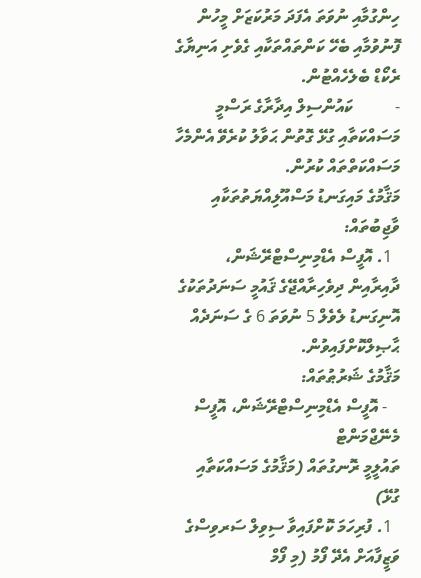ހިންގުމާއި ނުވަތަ އެފަދަ މަރުކަޒަށް މީހުން ފޮނުވުމާއި ބެހޭ ކަންތައްތަކާއި ގެވެށި އަނިޔާގެ ރެކޯޑް ބެލެހެއްޓުން.
-          ކައުންސިލް އިދާރާގެ ރަސްމީ މަސައްކަތާއި ގުޅޭ ގޮތުން ޙަވާލު ކުރެވޭ އެންމެހާ މަސައްކަތްތައް ކުރުން.
މަޤާމުގެ މައިގަނޑު މަސްއޫލިއްޔަތުތަކާއި ވާޖިބުތައް:
  1. އޮފީސް އެޑްމިނިސްޓްރޭޝަން، ދާއިރާއިން ދިވެހިރާއްޖޭގެ ޤައުމީ ސަނަދުތަކުގެ އޮނިގަނޑު ލެވެލް 5 ނުވަތަ 6 ގެ ސަނަދެއް ޙާޞިލްކޮށްފައިވުން.
މަޤާމުގެ ޝަރުޠުތައް:
   - އޮފީސް އެޑްމިނިސްޓްރޭޝަން، އޮފީސް މެނޭޖްމަންޓް
ތައުލީމީ ރޮނގުތައް (މަޤާމުގެ މަސައްކަތާއި ގުޅޭ)
  1. ފުރިހަމަ ކޮށްފައިވާ ސިވިލް ސަރވިސްގެ ވަޒީފާއަށް އެދޭ ފޯމު (މި ފޯމް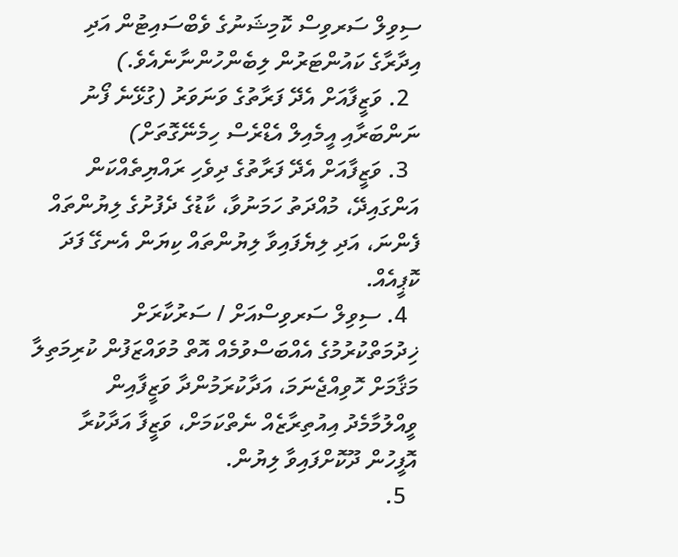ސިވިލް ސަރވިސް ކޮމިޝަނުގެ ވެބްސައިޓުން އަދި އިދާރާގެ ކައުންޓަރުން ލިބެންހުންނާނެއެވެ.)
  2. ވަޒީފާއަށް އެދޭ ފަރާތުގެ ވަނަވަރު (ގުޅޭނެ ފޯނު ނަންބަރާއި އީމެއިލް އެޑްރެސް ހިމެނޭގޮތަށް)
  3. ވަޒީފާއަށް އެދޭ ފަރާތުގެ ދިވެހި ރައްޔިތެއްކަން އަންގައިދޭ، މުއްދަތު ހަމަނުވާ، ކާޑުގެ ދެފުށުގެ ލިޔުންތައް ފެންނަ، އަދި ލިޔެފައިވާ ލިޔުންތައް ކިޔަން އެނގޭ ފަދަ ކޮޕީއެއް.
  4. ސިވިލް ސަރވިސްއަށް / ސަރުކާރަށް ޚިދުމަތްކުރުމުގެ އެއްބަސްވުމެއް އޮތް މުވައްޒަފުން ކުރިމަތިލާ މަޤާމަށް ހޮވިއްޖެނަމަ، އަދާކުރަމުންދާ ވަޒީފާއިން ވީއްލުމާމެދު އިއުތިރާޒެއް ނެތްކަމަށް، ވަޒީފާ އަދާކުރާ އޮފީހުން ދޫކޮށްފައިވާ ލިޔުން.
  5.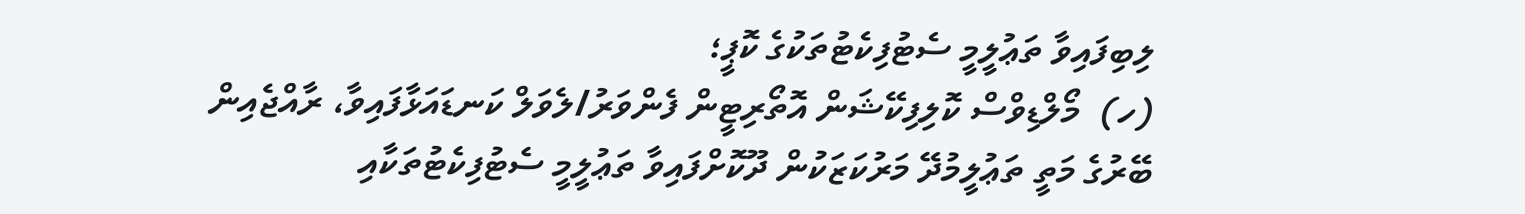ލިބިފައިވާ ތަޢުލީމީ ސެޓުފިކެޓުތަކުގެ ކޮޕީ؛
(ހ)  މޯލްޑިވްސް ކޮލިފިކޭޝަން އޮތޯރިޓީން ފެންވަރު/ލެވަލް ކަނޑައަޅާފައިވާ، ރާއްޖެއިން ބޭރުގެ މަތީ ތަޢުލީމުދޭ މަރުކަޒަކުން ދޫކޮށްފައިވާ ތަޢުލީމީ ސެޓުފިކެޓުތަކާއި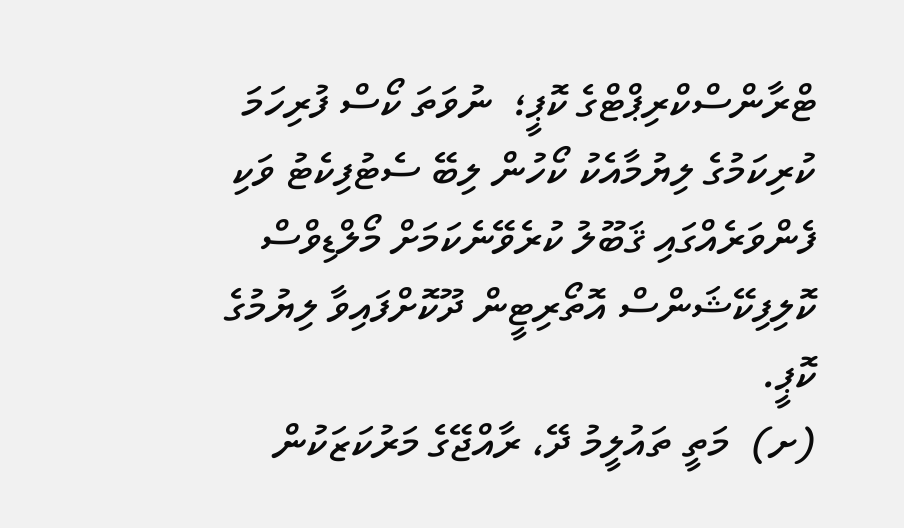ޓްރާންސްކްރިޕްޓްގެ ކޮޕީ؛  ނުވަތަ ކޯސް ފުރިހަމަ ކުރިކަމުގެ ލިޔުމާއެކު ކޯހުން ލިބޭ ސެޓުފިކެޓު ވަކި ފެންވަރެއްގައި ޤަބޫލު ކުރެވޭނެކަމަށް މޯލްޑިވްސް ކޮލިފިކޭޝަންސް އޮތޯރިޓީން ދޫކޮށްފައިވާ ލިޔުމުގެ ކޮޕީ.
(ށ)  މަތީ ތައުލީމު ދޭ، ރާއްޖޭގެ މަރުކަޒަކުން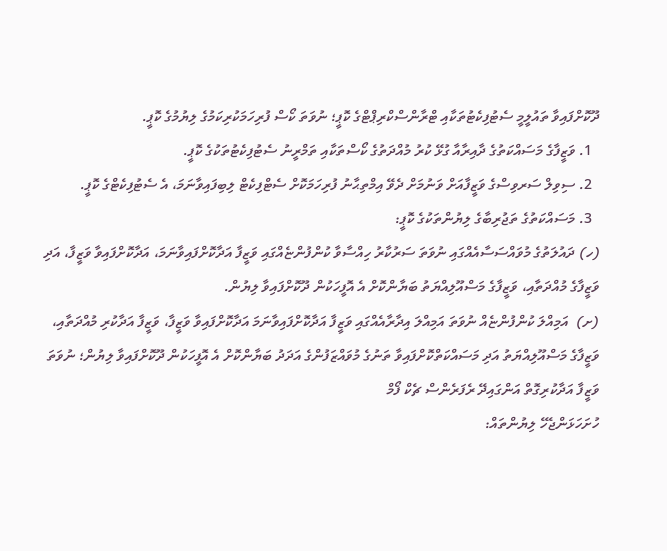ދޫކޮށްފައިވާ ތައުލީމީ ސެޓުފިކެޓުތަކާއި ޓްރާންސްކްރިޕްޓްގެ ކޮޕީ؛ ނުވަތަ ކޯސް ފުރިހަމަކުރިކަމުގެ ލިޔުމުގެ ކޮޕީ.
  1. ވަޒީފާގެ މަސައްކަތުގެ ދާއިރާއާ ގުޅޭ ކުރު މުއްދަތުގެ ކޯސްތަކާއި ތަމްރީނު ސެޓުފިކެޓުތަކުގެ ކޮޕީ.
  2. ސިވިލް ސަރވިސްގެ ވަޒީފާއަށް ވަނުމަށް ދެވޭ އިމްތިޙާނު ފުރިހަމަކޮށް ސެޓްފިކެޓް ލިބިފައިވާނަމަ، އެ ސެޓުފިކެޓްގެ ކޮޕީ.
  3. މަސައްކަތުގެ ތަޖުރިބާގެ ލިޔުންތަކުގެ ކޮޕީ:
(ހ) ދައުލަތުގެ މުވައްސަސާއެއްގައި ނުވަތަ ސަރުކާރު ހިއްސާވާ ކުންފުންޏެއްގައި ވަޒީފާ އަދާކޮށްފައިވާނަމަ، އަދާކޮށްފައިވާ ވަޒީފާ، އަދި ވަޒީފާގެ މުއްދަތާއި، ވަޒީފާގެ މަސްއޫލިއްޔަތު ބަޔާންކޮށް އެ އޮފީހަކުން ދޫކޮށްފައިވާ ލިޔުން.
(ށ)  އަމިއްލަ ކުންފުންޏެއް ނުވަތަ އަމިއްލަ އިދާރާއެއްގައި ވަޒީފާ އަދާކޮށްފައިވާނަމަ އަދާކޮށްފައިވާ ވަޒީފާ، ވަޒީފާ އަދާކުރި މުއްދަތާއި، ވަޒީފާގެ މަސްއޫލިއްޔަތު އަދި މަސައްކަތްކޮށްފައިވާ ތަނުގެ މުވައްޒަފުންގެ އަދަދު ބަޔާންކޮށް އެ އޮފީހަކުން ދޫކޮށްފައިވާ ލިޔުން؛ ނުވަތަ ވަޒީފާ އަދާކުރިގޮތް އަންގައިދޭ ރެފަރެންސް ޗެކް ފޯމް
ހުށަހަޅަންޖެހޭ ލިޔުންތައް: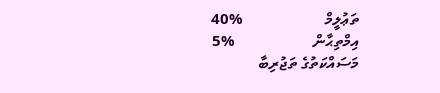ތަޢުލީމް                     %40
އިމްތިޙާން                    %5
މަސައްކަތުގެ ތަޖުރިބާ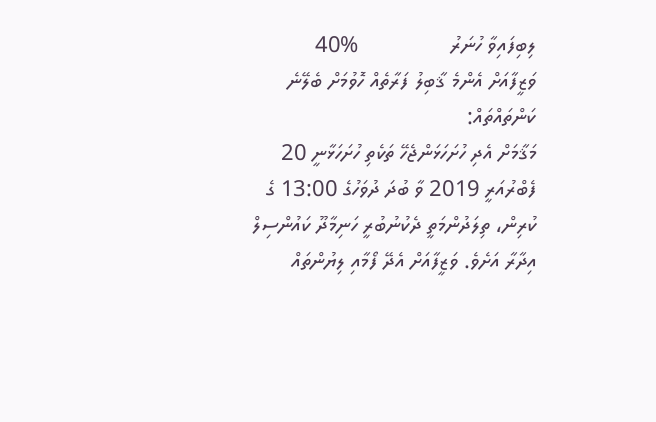ލިބިފައިވާ ހުނަރު                %40
ވަޒީފާއަށް އެންމެ ޤާބިލު ފަރާތެއް ހޮވުމަށް ބެލޭނެ ކަންތައްތައް:
މަޤާމަށް އެދި ހުށަހަޅަންޖެހޭ ތަކެތި ހުށަހަޅާނީ 20 ފެބްރުއަރީ 2019 ވާ ބުދަ ދުވަހުގެ 13:00 ގެ ކުރިން، ތިލަދުންމަތީ ދެކުނުބުރީ ހަނިމާދޫ ކައުންސިލް އިދާރާ އަށެވެ. ވަޒީފާއަށް އެދޭ ފޯމާއި ލިޔުންތައް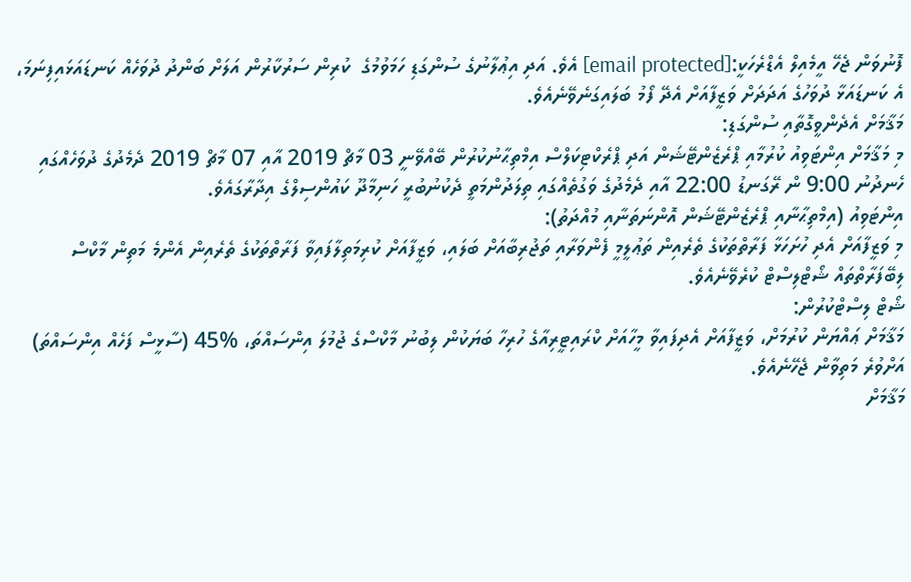ފޮނުވަން ޖެހޭ އީމެއިލް އެޑްރެހަކީ:[email protected] އެވެ. އަދި އިޢުލާނުގެ ސުންގަޑި ހަމަވުމުގެ  ކުރިން ސަރުކާރުން އަލަށް ބަންދު ދުވަހެއް ކަނޑައަޅައިފިނަމަ، އެ ކަނޑައަޅާ ދުވަހުގެ އަދަދަށް ވަޒީފާއަށް އެދޭ ފޯމު ބަލައިގަނެވޭނެއެވެ.
މަޤާމަށް އެދެންވީގޮތާއި ސުންގަޑި:
މި މަޤާމަށް އިންޓަވިއު ކުރުމާއި ޕްރެޒެންޓޭޝަން އަދި ޕްރެކްޓިކަލްސް އިމްތިޙާނުކުރުން ބޭއްވޭނީ 03 މާޗް 2019 އާއި 07 މާޗް 2019 ދެމެދުގެ ދުވަހެއްގައި ހެނދުނު 9:00 ން ރޭގަނޑު 22:00 އާއި ދެމެދުގެ ވަގުތެއްގައި ތިލަދުންމަތީ ދެކުނުބުރީ ހަނިމާދޫ ކައުންސިލްގެ އިދާރާގައެވެ.
އިންޓަވިއު (އިމްތިޙާނާއި ޕްރެޒެންޓޭޝަން އޮންނަތަނާއި މުއްދަތު):
މި ވަޒީފާއަށް އެދި ހުށަހަޅާ ފަރާތްތަކުގެ ތެރެއިން ތަޢުލީމީ ފެންވަރާއި ތަޖުރިބާއަށް ބަލައި، ވަޒީފާއަށް ކުރިމަތިލާފައިވާ ފަރާތްތަކުގެ ތެރެއިން އެންމެ މަތިން މާކްސް ލިބޭފަރާތްތައް ޝޯޓްލިސްޓް ކުރެވޭނެއެވެ.
ޝޯޓް ލިސްޓްކުރުން:
މަޤާމަށް ޢައްޔަން ކުރުމަށް، ވަޒީފާއަށް އެދިފައިވާ މީހާއަށް ކްރައިޓީރިއާގެ ހުރިހާ ބަޔަކުން ލިބުނު މާކްސްގެ ޖުމުލަ އިންސައްތަ، %45 (ސާޅީސް ފަހެއް އިންސައްތަ) އަށްވުރެ މަތިވާން ޖެހޭނެއެވެ.
މަޤާމަށް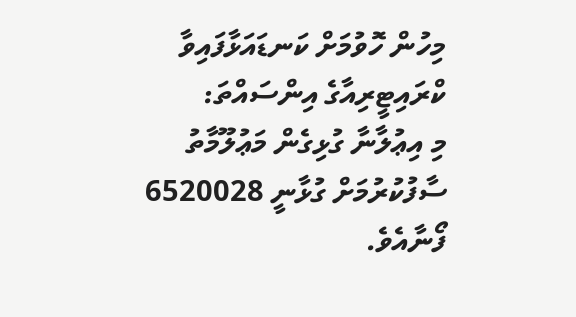މިހުން ހޮވުމަށް ކަނޑައަޅާފައިވާ ކްރައިޓީރިއާގެ އިންސައްތަ:
މި އިޢުލާނާ ގުޅިގެން މަޢުލޫމާތު ސާފުކުރުމަށް ގުޅާނީ 6520028 ފޯނާއެވެ.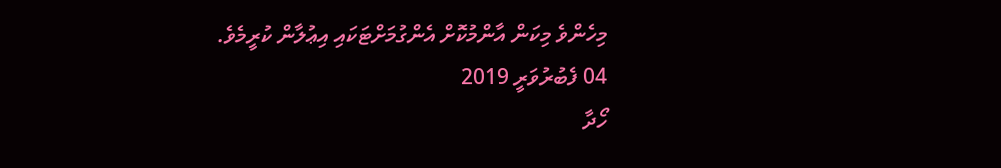މިހެންވެ މިކަން އާންމުކޮށް އެންގުމަށްޓަކައި އިޢުލާން ކުރީމެވެ.
04 ފެބުރުވަރީ 2019
ހޯދާ